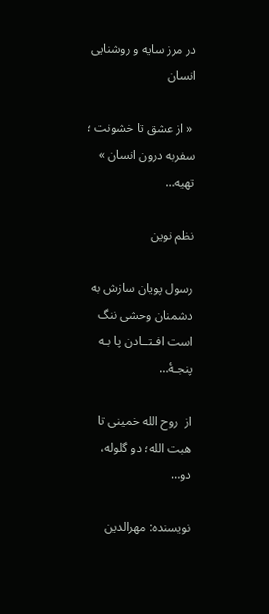در مرز سایه و روشنایی انسان

 « از عشق تا خشونت ؛ سفربه درون انسان » تهیه…

نظم نوین

رسول پویان سازش به دشمنان وحشی ننگ است افـتــادن پا بـه پنجـۀ…

از  روح الله خمینی تا هبت الله؛ دو گلوله، دو…

نویسنده: مهرالدین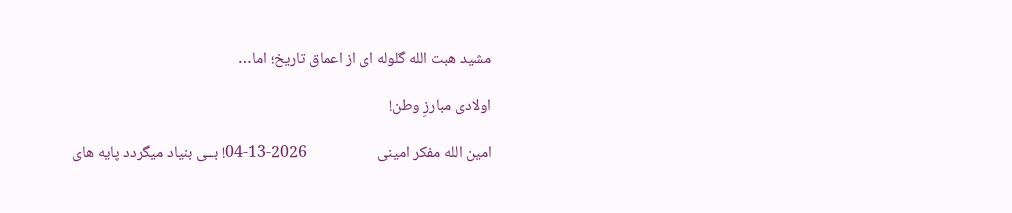مشید هبت الله گلوله ای از اعماق تاریخ؛ اما…

اولادی مبارزِ وطن!

امین الله مفکر امینی                    2026-13-04! بــی بنیاد میگردد پایه های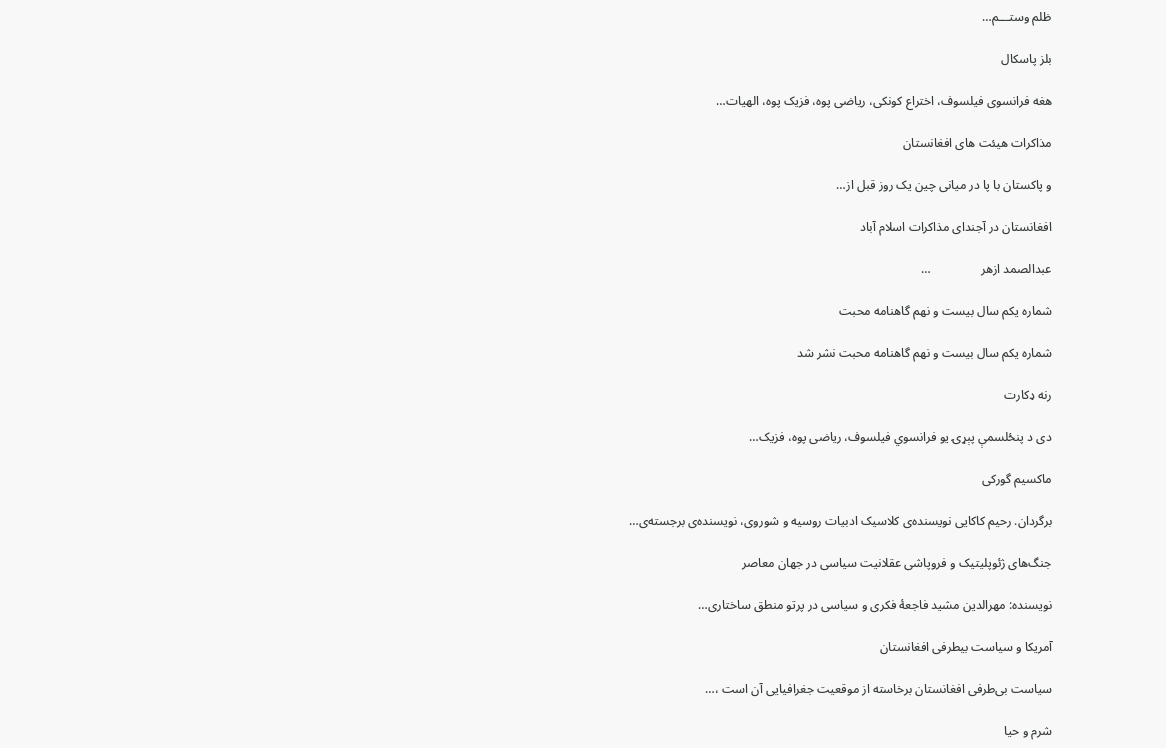ظلم وستـــم…

بلز پاسکال

هغه فرانسوی فیلسوف، اختراع کونکی، ریاضی پوه، فزیک پوه، الهیات…

مذاکرات هیئت های افغانستان

و پاکستان با پا در میانی چین یک روز قبل از…

افغانستان در آجندای مذاکرات اسلام آباد

عبدالصمد ازهر                …

شماره یکم سال بیست و نهم گاهنامه محبت

شماره یکم سال بیست و نهم گاهنامه محبت نشر شد

رنه ډکارت

دی د پنځلسمې پېړۍ یو فرانسوي فیلسوف، ریاضی پوه، فزیک…

ماکسیم گورکی

برگردان. رحیم کاکایی نویسنده‌ی کلاسیک ادبیات روسیه و شوروی، نویسنده‌ی برجسته‌ی…

جنگ‌های ژئوپلیتیک و فروپاشی عقلانیت سیاسی در جهان معاصر

نویسنده: مهرالدین مشید فاجعهٔ فکری و سیاسی در پرتو منطق ساختاری…

آمریکا و سیاست بیطرفی افغانستان

سیاست بی‌طرفی افغانستان برخاسته از موقعیت جغرافیایی آن است ،…

شرم و حیا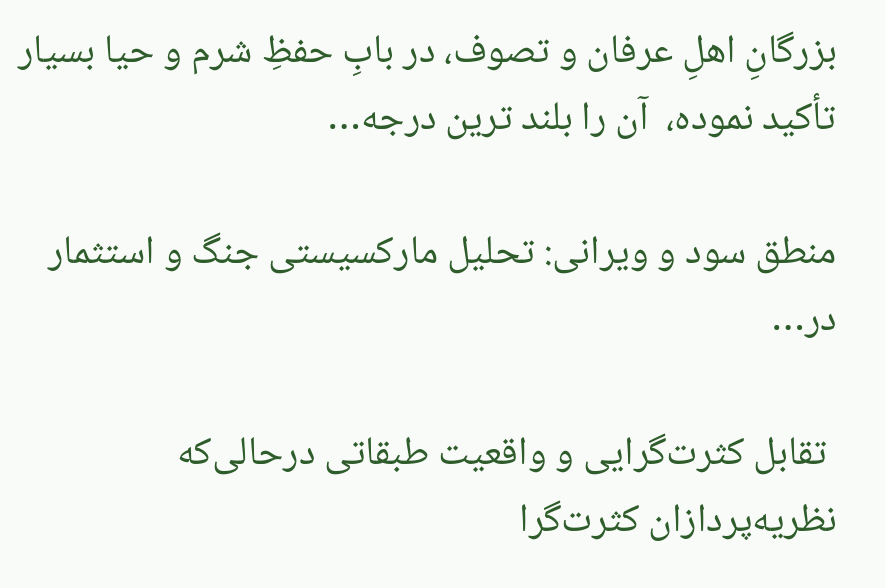بزرگانِ اهلِ عرفان و تصوف، در بابِ حفظِ شرم و حیا بسیار تأکید نموده‌،  آن را بلند ترین درجه…

منطق سود و ویرانی: تحلیل مارکسیستی جنگ و استثمار در…

 تقابل کثرت‌گرایی و واقعیت طبقاتی درحالی‌که نظریه‌پردازان کثرت‌گرا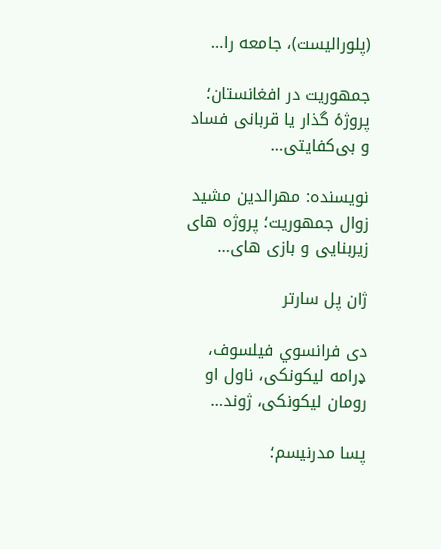(پلورالیست)، جامعه را…

جمهوریت در افغانستان؛ پروژهٔ گذار یا قربانی فساد و بی‌کفایتی…

نویسنده: مهرالدین مشید زوال جمهوریت؛ پروژه های زیربنایی و بازی های…

ژان پل سارتر

دی فرانسوي فیلسوف، ډرامه لیکونکی، ناول او رومان لیکونکی، ژوند…

پسا مدرنیسم؛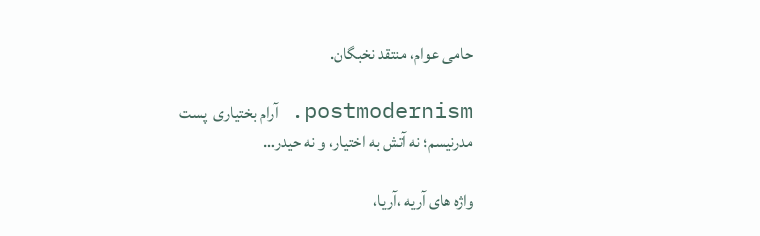حامی عوام، منتقد نخبگان.

postmodernism. آرام بختیاری  پست مدرنیسم؛ نه آتش به اختیار، و نه حیدر…

واژه های آریه ،آریا،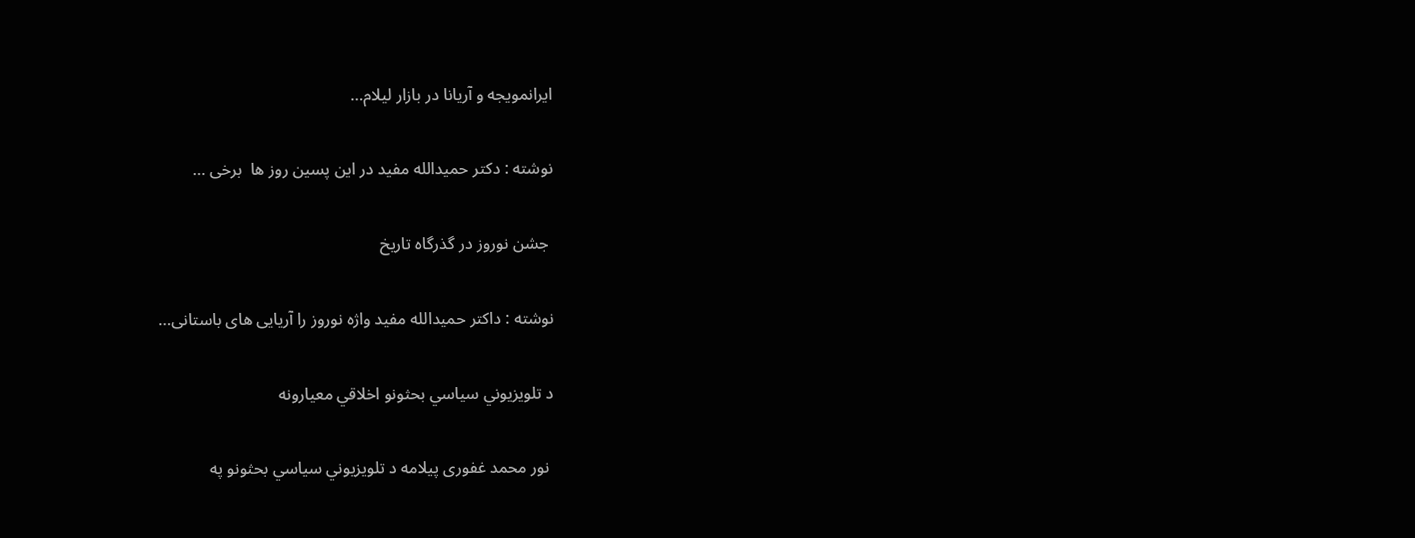ایرانمویجه و آریانا در بازار لیلام…

نوشته : دکتر حمیدالله مفید در این پسین روز ها  برخی …

 جشن نوروز در گذرگاه تاریخ

نوشته : داکتر حمیدالله مفید واژه نوروز را آریایی های باستانی…

د تلویزیوني سیاسي بحثونو اخلاقي معیارونه

 نور محمد غفوری پیلامه د تلویزیوني سیاسي بحثونو په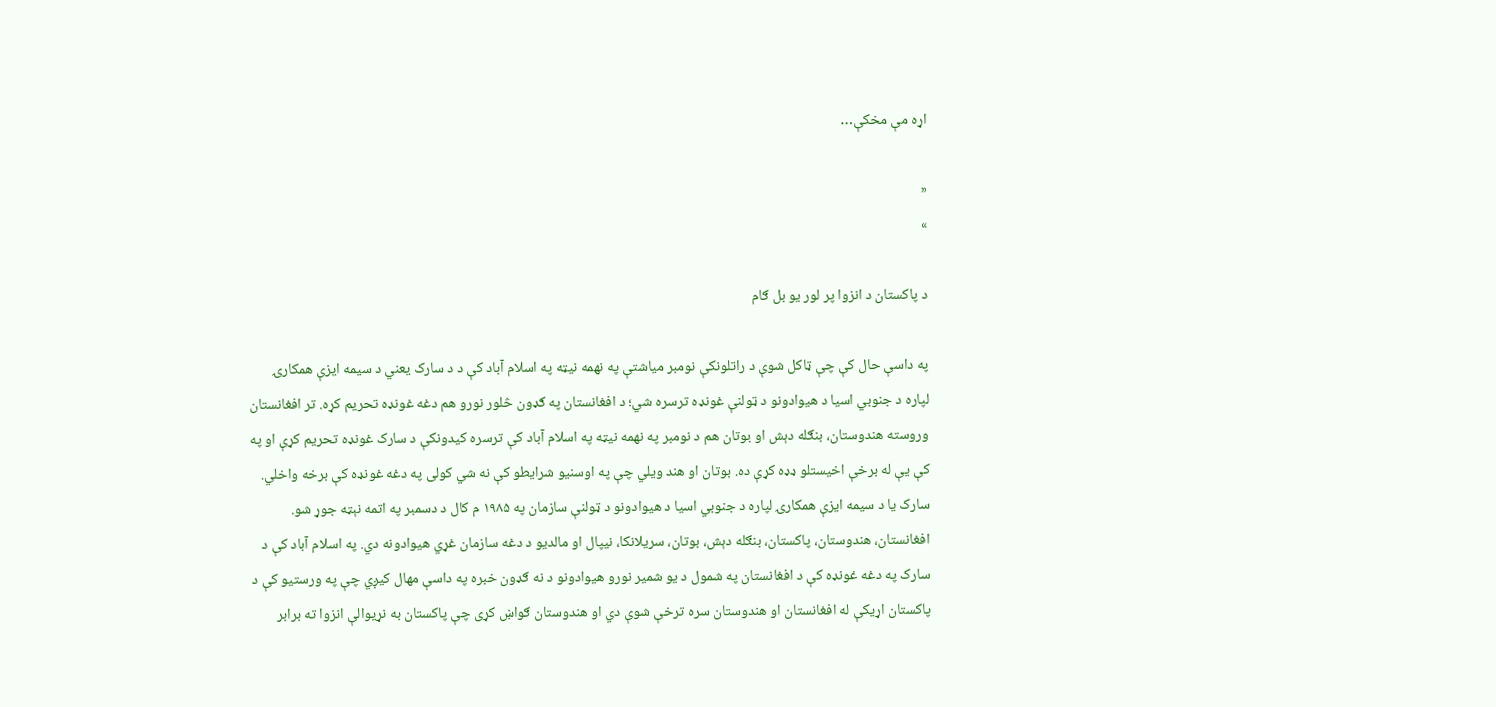اړه مې مخکې…

«
»

د پاکستان د انزوا پر لور يو بل ګام

په داسې حال کې چې ټاکل شوې د راتلونکې نومبر مياشتې په نهمه نيټه په اسلام آباد کې د د سارک یعني د سیمه ایزې همکارۍ لپاره د جنوبي اسیا د هیوادونو د ټولنې غونډه ترسره شي؛ د افغانستان په ګډون څلور نورو هم دغه غونډه تحريم کړه. تر افغانستان وروسته هندوستان، بنګله دېش او بوتان هم د نومبر په نهمه نيټه په اسلام آباد کې ترسره کيدونکې د سارک غونډه تحريم کړې او په کې يې له برخې اخيستلو ډډه کړې ده. بوتان او هند ويلي چې په اوسنيو شرايطو کې نه شي کولی په دغه غونډه کې برخه واخلي. سارک يا د سیمه ایزې همکارۍ لپاره د جنوبي اسیا د هیوادونو د ټولنې سازمان په ۱۹۸۵ م کال د دسمبر په اتمه نېټه جوړ شو. افغانستان، هندوستان، پاکستان، بنګله دېش، بوتان، سريلانکا، نيپال او مالدیو د دغه سازمان غړي هيوادونه دي. په اسلام آباد کې د سارک په دغه غونډه کې د افغانستان په شمول د يو شمير نورو هیوادونو د نه ګډون خبره په داسې مهال کيږي چې په ورستيو کې د پاکستان اړيکې له افغانستان او هندوستان سره ترخې شوې دي او هندوستان ګواښ کړی چې پاکستان به نړيوالې انزوا ته برابر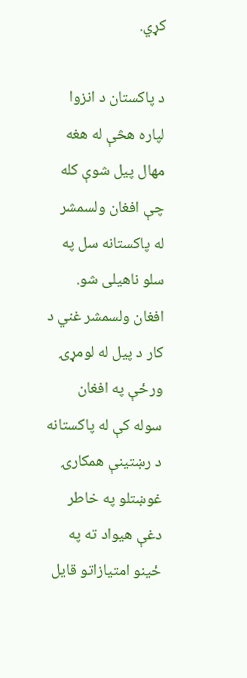کړي.

د پاکستان د انزوا لپاره هڅې له هغه مهال پيل شوې کله چې افغان ولسمشر له پاکستانه سل په سلو ناهیلی شو. افغان ولسمشر غني د کار د پيل له لومړۍ ورځې په افغان سوله کې له پاکستانه د رښتينې همکارۍ غوښتلو په خاطر دغې هيواد ته په ځينو امتيازاتو قایل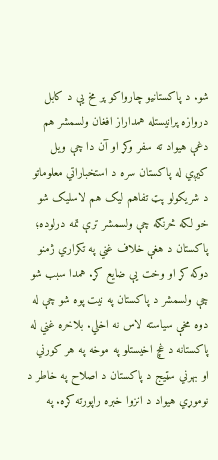شو. د پاکستانيو چارواکو پر مخ يې د کابل دروازه پرانيستله همداراز افغان ولسمشر هم دغې هيواد ته سفر وکړ او آن دا چې ويل کيږي له پاکستان سره د استخباراتي معلوماتو د شريکولو پټ تفاهم ليک هم لاسليک شو خو لکه څرنګه چې ولسمشر ترې تمه درلوده؛ پاکستان د هغې خلاف غني په تکراري ژمنو دوکه کړ او وخت يې ضایع کړ. همدا سبب شو چې ولسمشر د پاکستان په نيت پوه شو چې له دوه مخې سياسته لاس نه اخلي. بلاخره غني له پاکستانه د غچ اخيستلو په موخه په هر کورني او بهرني سټيج د پاکستان د اصلاح په خاطر د نوموړي هيواد د انزوا خبره راپورته کړه. په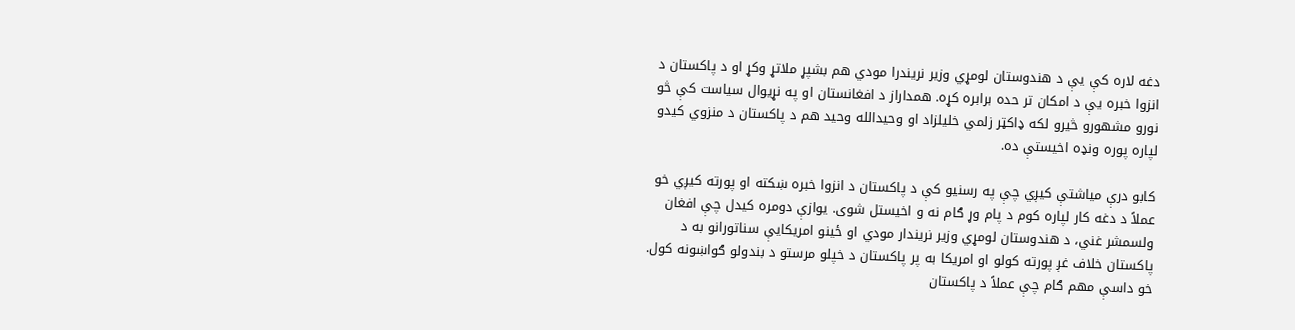دغه لاره کې يې د هندوستان لومړي وزير نريندرا مودي هم بشپړ ملاتړ وکړ او د پاکستان د انزوا خبره يې د امکان تر حده برابره کړه. همداراز د افغانستان او په نړيوال سياست کې څو نورو مشهورو څيرو لکه ډاکټر زلمي خليلزاد او وحيدالله وحيد هم د پاکستان د منزوي کیدو لپاره پوره ونډه اخيستې ده.

کابو درې مياشتې کيږي چې په رسنيو کې د پاکستان د انزوا خبره ښکته او پورته کيږي خو عملاً د دغه کار لپاره کوم د پام وړ ګام نه و اخيستل شوی. يوازې دومره کيدل چې افغان ولسمشر غني، د هندوستان لومړي وزير نريندار مودي او ځينو امريکايې سناتورانو به د پاکستان خلاف غږ پورته کولو او امریکا به پر پاکستان د خپلو مرستو د بندولو ګواښونه کول. خو داسې مهم ګام چې عملاً د پاکستان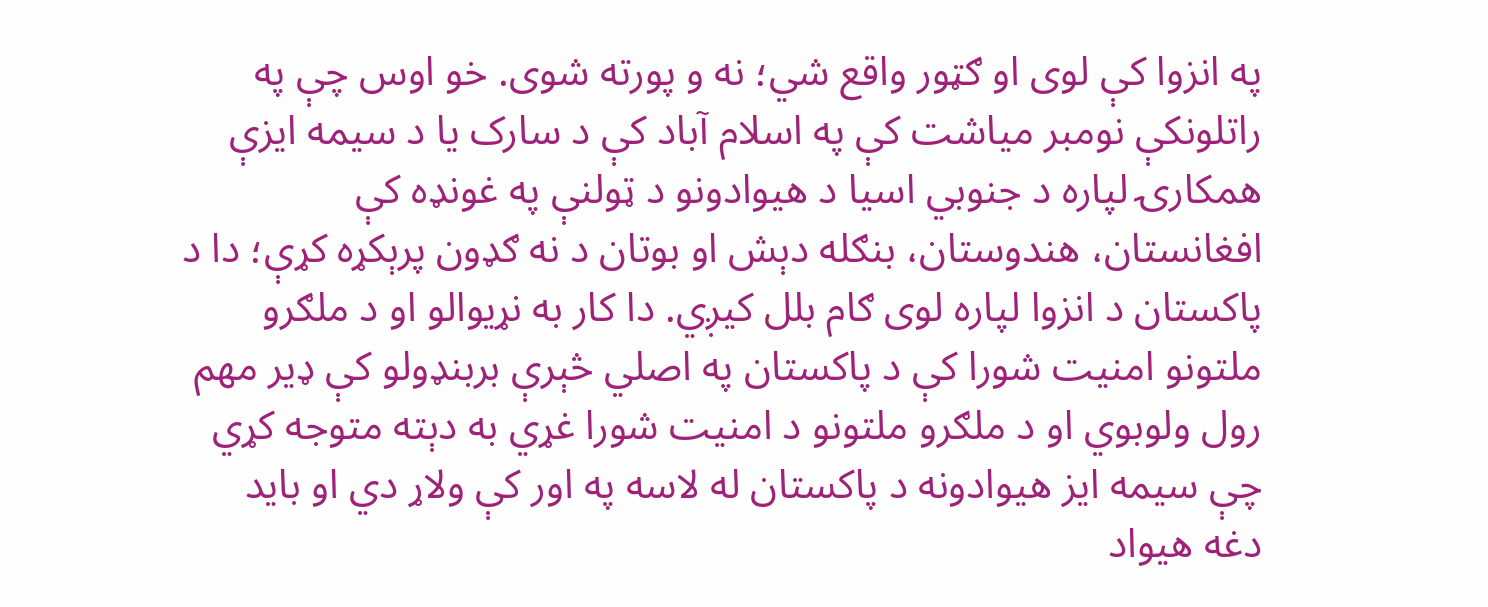په انزوا کې لوی او ګټور واقع شي؛ نه و پورته شوی. خو اوس چې په راتلونکې نومبر مياشت کې په اسلام آباد کې د سارک يا د سیمه ایزې همکارۍ لپاره د جنوبي اسیا د هیوادونو د ټولنې په غونډه کې افغانستان، هندوستان، بنګله دېش او بوتان د نه ګډون پرېکړه کړې؛ دا د پاکستان د انزوا لپاره لوی ګام بلل کيږي. دا کار به نړيوالو او د ملګرو ملتونو امنيت شورا کې د پاکستان په اصلي څېرې بربنډولو کې ډیر مهم رول ولوبوي او د ملګرو ملتونو د امنيت شورا غړي به دېته متوجه کړي چې سيمه ايز هيوادونه د پاکستان له لاسه په اور کې ولاړ دي او بايد دغه هيواد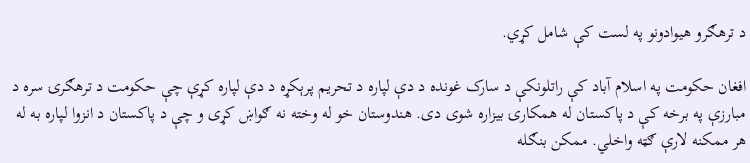د ترهګرو هيوادونو په لست کې شامل کړي.

افغان حکومت په اسلام آباد کې راتلونکې د سارک غونده د دې لپاره د تحريم پرېکړه د دې لپاره کړې چې حکومت د ترهګرۍ سره د مبارزې په برخه کې د پاکستان له همکارۍ بيزاره شوی دی. هندوستان خو له وخته نه ګواښ کړی و چې د پاکستان د انزوا لپاره به له هر ممکنه لارې ګټه واخلي. ممکن بنګله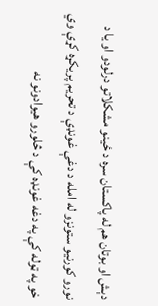دېش او بوتان هم له پاکستان سره د ځينو مشکلاتو درلودو او يا د نورو کورنيو ستونزو له امله د دغې غونډې د تحريم پريکړه کړې وي خو په ټوله کې په دغه غونډه کې د څلورو هيوادونو نه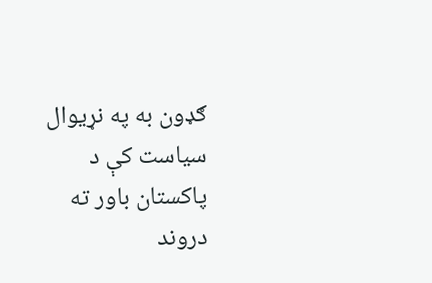ګډون به په نړيوال سياست کې د پاکستان باور ته دروند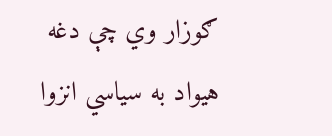ګوزار وي چې دغه هيواد به سياسي انزوا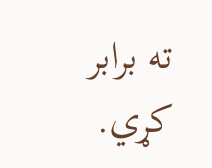ته برابر کړي.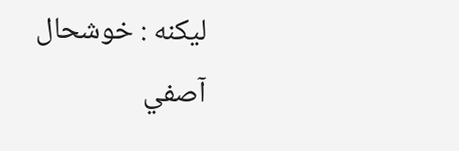لیکنه : خوشحال آصفي